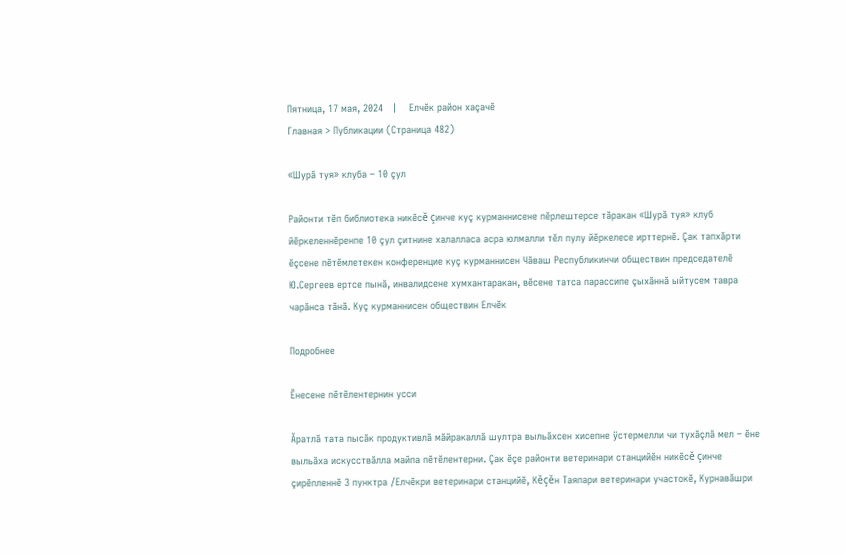Пятница, 17 мая, 2024   |    Елчĕк район хаçачĕ
Главная > Публикации (Страница 482)

«Шурă туя» клуба – 10 çул

Районти тĕп библиотека никĕсĕ çинче куç курманнисене пĕрлештерсе тăракан «Шурă туя» клуб йĕркеленнĕренпе 10 çул çитнине халалласа асра юлмалли тĕл пулу йĕркелесе ирттернĕ. Çак тапхăрти ĕçсене пĕтĕмлетекен конференцие куç курманнисен Чăваш Республикинчи обществин председателĕ Ю.Сергеев ертсе пынă, инвалидсене хумхантаракан, вĕсене татса парассипе çыхăннă ыйтусем тавра чарăнса тăнă. Куç курманнисен обществин Елчĕк

Подробнее

Ĕнесене пĕтĕлентернин усси

Ăратлă тата пысăк продуктивлă мăйракаллă шултра выльăхсен хисепне ÿстермелли чи тухăçлă мел – ĕне выльăха искусствăлла майпа пĕтĕлентерни. Çак ĕçе районти ветеринари станцийĕн никĕсĕ çинче çирĕпленнĕ 3 пунктра /Елчĕкри ветеринари станцийĕ, Кĕçĕн Таяпари ветеринари участокĕ, Курнавăшри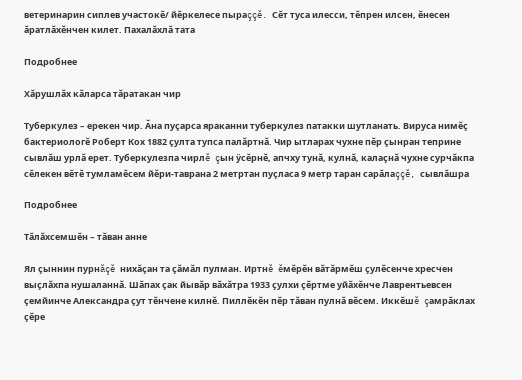ветеринарин сиплев участокĕ/ йĕркелесе пыраççĕ. Сĕт туса илесси, тĕпрен илсен, ĕнесен ăратлăхĕнчен килет. Пахалăхлă тата

Подробнее

Хăрушлăх кăларса тăратакан чир

Туберкулез – ерекен чир. Ăна пуçарса яраканни туберкулез патакки шутланать. Вируса нимĕç бактериологĕ Роберт Кох 1882 çулта тупса палăртнă. Чир ытларах чухне пĕр çынран теприне сывлăш урлă ерет. Туберкулезпа чирлĕ çын ÿсĕрнĕ, апчху тунă, кулнă, калаçнă чухне сурчăкпа сĕлекен вĕтĕ тумламĕсем йĕри-таврана 2 метртан пуçласа 9 метр таран сарăлаççĕ, сывлăшра

Подробнее

Тăлăхсемшĕн – тăван анне

Ял çыннин пурнăçĕ нихăçан та çăмăл пулман. Иртнĕ ĕмĕрĕн вăтăрмĕш çулĕсенче хресчен выçлăхпа нушаланнă. Шăпах çак йывăр вăхăтра 1933 çулхи çĕртме уйăхĕнче Лаврентьевсен çемйинче Александра çут тĕнчене килнĕ. Пиллĕкĕн пĕр тăван пулнă вĕсем. Иккĕшĕ çамрăклах çĕре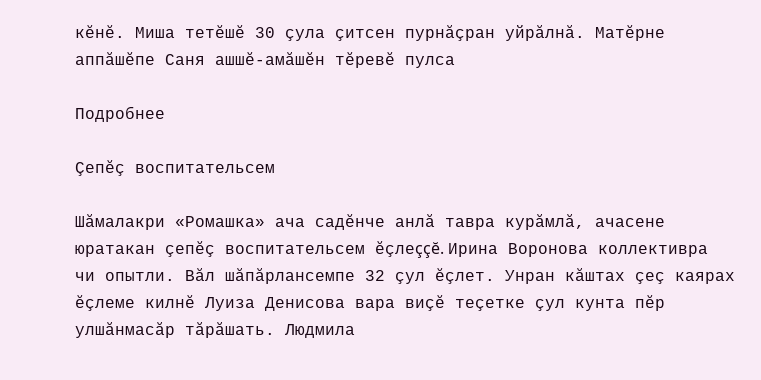кĕнĕ. Миша тетĕшĕ 30 çула çитсен пурнăçран уйрăлнă. Матĕрне аппăшĕпе Саня ашшĕ-амăшĕн тĕревĕ пулса

Подробнее

Çепĕç воспитательсем

Шăмалакри «Ромашка» ача садĕнче анлă тавра курăмлă, ачасене юратакан çепĕç воспитательсем ĕçлеççĕ. Ирина Воронова коллективра чи опытли. Вăл шăпăрлансемпе 32 çул ĕçлет. Унран кăштах çеç каярах ĕçлеме килнĕ Луиза Денисова вара виçĕ теçетке çул кунта пĕр улшăнмасăр тăрăшать. Людмила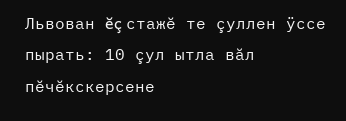Львован ĕç стажĕ те çуллен ÿссе пырать: 10 çул ытла вăл пĕчĕкскерсене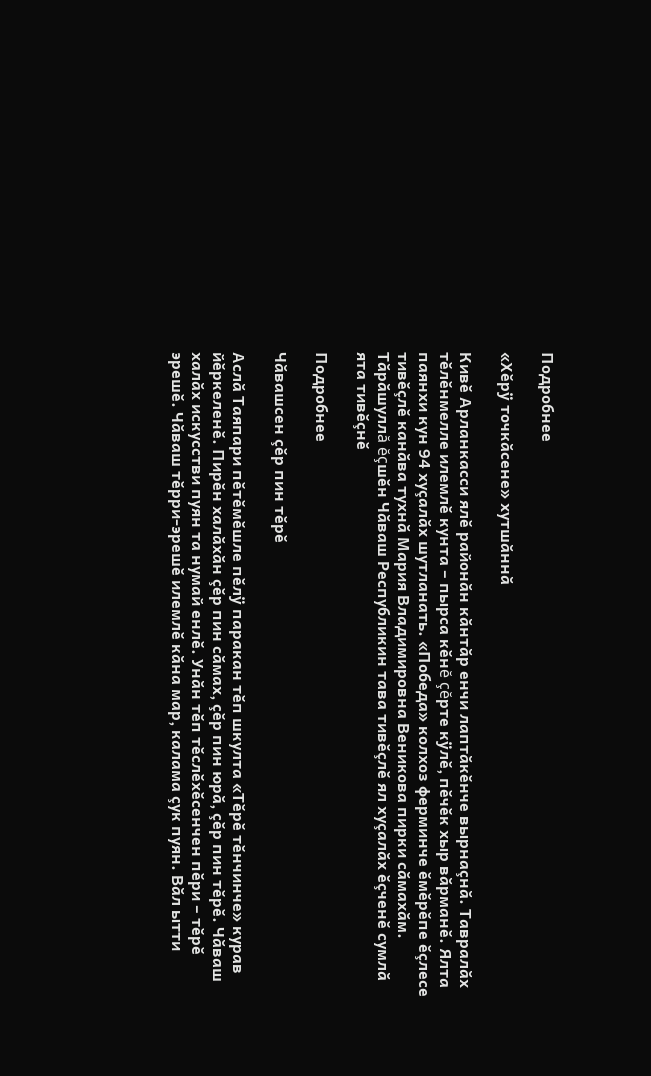Подробнее

«Хĕрÿ точкăсене» хутшăннă

Кивĕ Арланкасси ялĕ районăн кăнтăр енчи лаптăкĕнче вырнаçнă. Тавралăх тĕлĕнмелле илемлĕ кунта – пырса кĕнĕ çĕрте кÿлĕ, пĕчĕк хыр вăрманĕ. Ялта паянхи кун 94 хуçалăх шутланать. «Победа» колхоз ферминче ĕмĕрĕпе ĕçлесе тивĕçлĕ канăва тухнă Мария Владимировна Веникова пирки сăмахăм. Тăрăшуллă ĕçшĕн Чăваш Республикин тава тивĕçлĕ ял хуçалăх ĕçченĕ сумлă ята тивĕçнĕ

Подробнее

Чăвашсен çĕр пин тĕрĕ

Аслă Таяпари пĕтĕмĕшле пĕлÿ паракан тĕп шкулта «Тĕрĕ тĕнчинче» курав йĕркеленĕ. Пирĕн халăхăн çĕр пин сăмах, çĕр пин юрă, çĕр пин тĕрĕ. Чăваш халăх искусстви пуян та нумай енлĕ. Унăн тĕп тĕслĕхĕсенчен пĕри – тĕрĕ эрешĕ. Чăваш тĕрри-эрешĕ илемлĕ кăна мар, калама çук пуян. Вăл ытти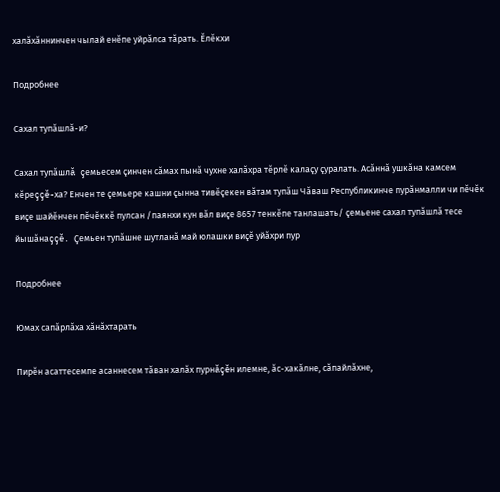халăхăннинчен чылай енĕпе уйрăлса тăрать. Ĕлĕкхи

Подробнее

Сахал тупăшлă-и?

Сахал тупăшлă çемьесем çинчен сăмах пынă чухне халăхра тĕрлĕ калаçу çуралать. Асăннă ушкăна камсем кĕреççĕ-ха? Енчен те çемьере кашни çынна тивĕçекен вăтам тупăш Чăваш Республикинче пурăнмалли чи пĕчĕк виçе шайĕнчен пĕчĕккĕ пулсан /паянхи кун вăл виçе 8657 тенкĕпе танлашать/ çемьене сахал тупăшлă тесе йышăнаççĕ. Çемьен тупăшне шутланă май юлашки виçĕ уйăхри пур

Подробнее

Юмах сапăрлăха хăнăхтарать

Пирĕн асаттесемпе асаннесем тăван халăх пурнăçĕн илемне, ăс-хакăлне, сăпайлăхне,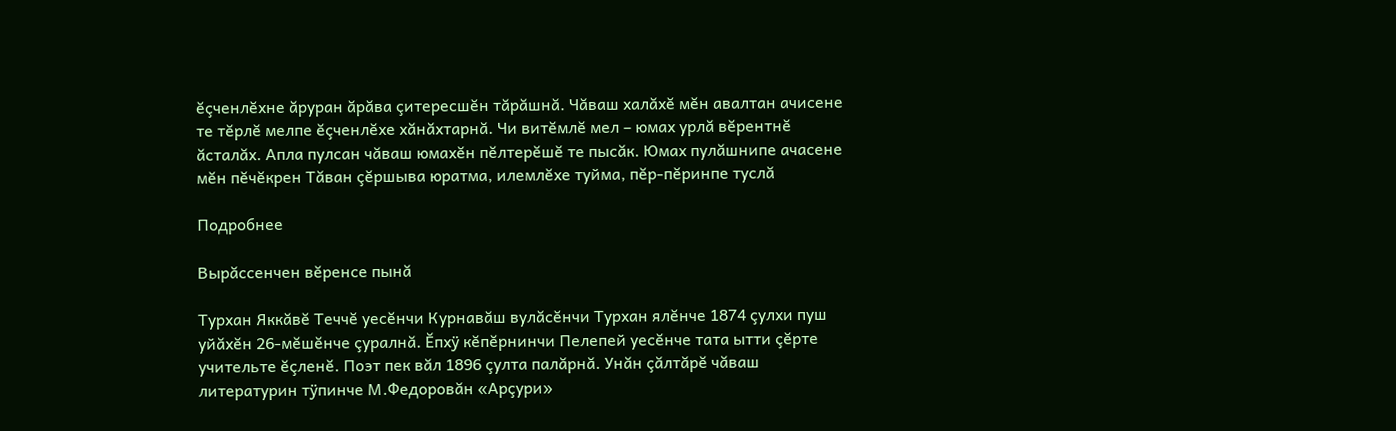ĕçченлĕхне ăруран ăрăва çитересшĕн тăрăшнă. Чăваш халăхĕ мĕн авалтан ачисене те тĕрлĕ мелпе ĕçченлĕхе хăнăхтарнă. Чи витĕмлĕ мел – юмах урлă вĕрентнĕ ăсталăх. Апла пулсан чăваш юмахĕн пĕлтерĕшĕ те пысăк. Юмах пулăшнипе ачасене мĕн пĕчĕкрен Тăван çĕршыва юратма, илемлĕхе туйма, пĕр-пĕринпе туслă

Подробнее

Вырăссенчен вĕренсе пынă

Турхан Яккăвĕ Теччĕ уесĕнчи Курнавăш вулăсĕнчи Турхан ялĕнче 1874 çулхи пуш уйăхĕн 26-мĕшĕнче çуралнă. Ĕпхÿ кĕпĕрнинчи Пелепей уесĕнче тата ытти çĕрте учительте ĕçленĕ. Поэт пек вăл 1896 çулта палăрнă. Унăн çăлтăрĕ чăваш литературин тÿпинче М.Федоровăн «Арçури»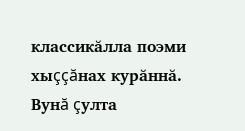классикăлла поэми хыççăнах курăннă. Вунă çулта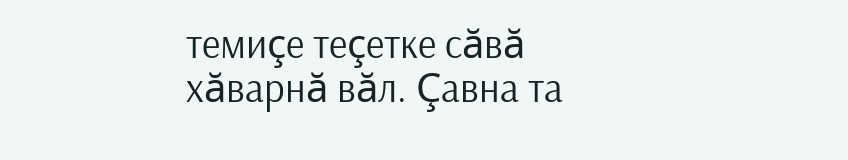темиçе теçетке сăвă хăварнă вăл. Çавна та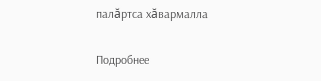палăртса хăвармалла

Подробнее